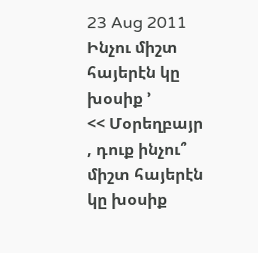23 Aug 2011
Ինչու միշտ հայերէն կը խօսիք ’
<< Մօրեղբայր , դուք ինչու՞ միշտ հայերէն կը խօսիք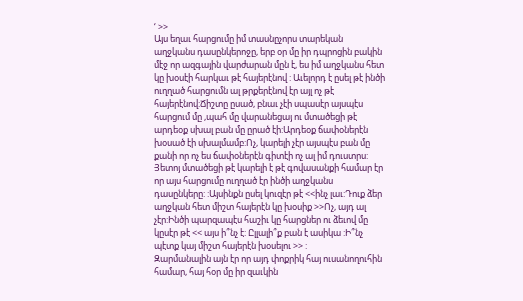‘ >>
Այս եղաւ հարցումը իմ տասնըչորս տարեկան աղջկանս դասընկերոջը, երբ օր մը իր դպրոցին բակին մէջ որ ազգային վարժարան մըն է, ես իմ աղջկանս հետ կը խօսէի հարկաւ թէ հայերէնով : Աւելորդ է ըսել թէ ինծի ուղղած հարցումն ալ թրքերէնով էր այլ ոչ թէ հայերէնով:Ճիշտը ըսած, բնաւ չէի սպասէր այսպէս հարցում մը ,պահ մը վարանեցայ ու մտածեցի թէ արդեօք սխալ բան մը ըրած էի:Արդեօք ճափօներէն խօսած էի սխալմամբ:Ոչ, կարելի չէր այսպէս բան մը քանի որ ոչ ես ճափօներէն գիտէի ոչ ալ իմ դուստրս: Յետոյ մտածեցի թէ կարելի է թէ գովասանքի համար էր որ այս հարցումը ուղղած էր ինծի աղջկանս դասընկերը: :Այսինքն ըսել կուզէր թէ <<ինչ լաւ:Դուք ձեր աղջկան հետ միշտ հայերէն կը խօսիք >>Ոչ, այդ ալ չէր:Ինծի պարզապէս հաշիւ կը հարցներ ու ձեւով մը կըսէր թէ << այս ի՞նչ է: Ըլլալի՞ք բան է ասիկա :Ի՞նչ պէտք կայ միշտ հայերէն խօսելու >> :
Զարմանալին այն էր որ այդ փոքրիկ հայ ուսանողուհին համար, հայ հօր մը իր զաւկին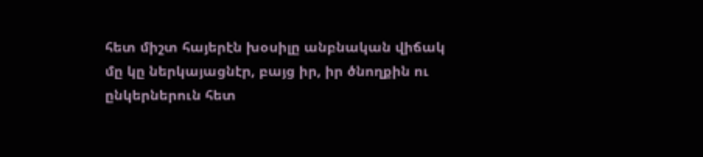հետ միշտ հայերէն խօսիլը անբնական վիճակ մը կը ներկայացնէր, բայց իր, իր ծնողքին ու ընկերներուն հետ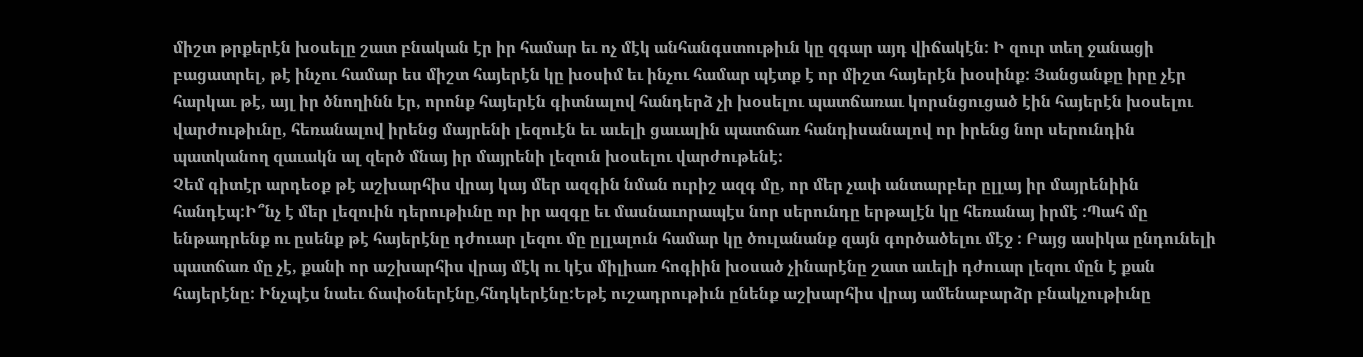միշտ թրքերէն խօսելը շատ բնական էր իր համար եւ ոչ մէկ անհանգստութիւն կը զգար այդ վիճակէն: Ի զուր տեղ ջանացի բացատրել, թէ ինչու համար ես միշտ հայերէն կը խօսիմ եւ ինչու համար պէտք է որ միշտ հայերէն խօսինք: Յանցանքը իրը չէր հարկաւ թէ, այլ իր ծնողինն էր, որոնք հայերէն գիտնալով հանդերձ չի խօսելու պատճառաւ կորսնցուցած էին հայերէն խօսելու վարժութիւնը, հեռանալով իրենց մայրենի լեզուէն եւ աւելի ցաւալին պատճառ հանդիսանալով որ իրենց նոր սերունդին պատկանող զաւակն ալ զերծ մնայ իր մայրենի լեզուն խօսելու վարժութենէ:
Չեմ գիտէր արդեօք թէ աշխարհիս վրայ կայ մեր ազգին նման ուրիշ ազգ մը, որ մեր չափ անտարբեր ըլլայ իր մայրենիին հանդէպ:Ի՞նչ է մեր լեզուին դերութիւնը որ իր ազգը եւ մասնաւորապէս նոր սերունդը երթալէն կը հեռանայ իրմէ :Պահ մը ենթադրենք ու ըսենք թէ հայերէնը դժուար լեզու մը ըլլալուն համար կը ծուլանանք զայն գործածելու մէջ : Բայց ասիկա ընդունելի պատճառ մը չէ, քանի որ աշխարհիս վրայ մէկ ու կէս միլիառ հոգիին խօսած չինարէնը շատ աւելի դժուար լեզու մըն է քան հայերէնը: Ինչպէս նաեւ ճափօներէնը,հնդկերէնը:Եթէ ուշադրութիւն ընենք աշխարհիս վրայ ամենաբարձր բնակչութիւնը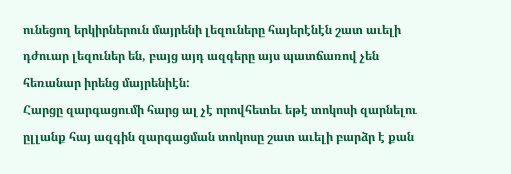ունեցող երկիրներուն մայրենի լեզուները հայերէնէն շատ աւելի դժուար լեզուներ են, բայց այդ ազգերը այս պատճառով չեն հեռանար իրենց մայրենիէն:
Հարցը զարգացումի հարց ալ չէ որովհետեւ եթէ տոկոսի զարնելու ըլլանք հայ ազգին զարգացման տոկոսը շատ աւելի բարձր է քան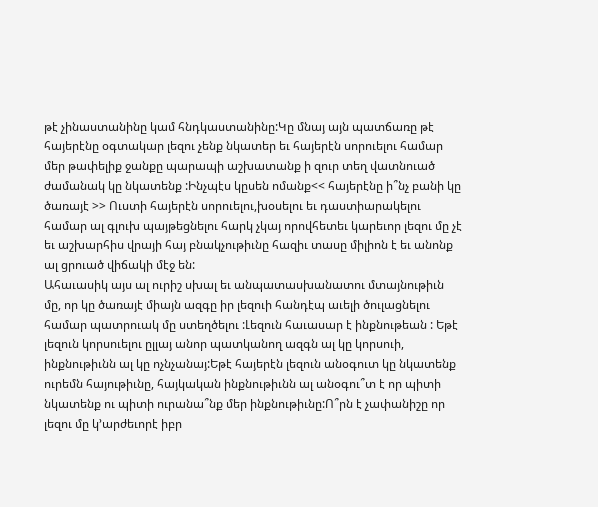թէ չինաստանինը կամ հնդկաստանինը:Կը մնայ այն պատճառը թէ հայերէնը օգտակար լեզու չենք նկատեր եւ հայերէն սորուելու համար մեր թափելիք ջանքը պարապի աշխատանք ի զուր տեղ վատնուած ժամանակ կը նկատենք :Ինչպէս կըսեն ոմանք<< հայերէնը ի՞նչ բանի կը ծառայէ >> Ուստի հայերէն սորուելու,խօսելու եւ դաստիարակելու համար ալ գլուխ պայթեցնելու հարկ չկայ որովհետեւ կարեւոր լեզու մը չէ եւ աշխարհիս վրայի հայ բնակչութիւնը հազիւ տասը միլիոն է եւ անոնք ալ ցրուած վիճակի մէջ են:
Ահաւասիկ այս ալ ուրիշ սխալ եւ անպատասխանատու մտայնութիւն մը, որ կը ծառայէ միայն ազգը իր լեզուի հանդէպ աւելի ծուլացնելու համար պատրուակ մը ստեղծելու :Լեզուն հաւասար է ինքնութեան : Եթէ լեզուն կորսուելու ըլլայ անոր պատկանող ազգն ալ կը կորսուի, ինքնութիւնն ալ կը ոչնչանայ:Եթէ հայերէն լեզուն անօգուտ կը նկատենք ուրեմն հայութիւնը, հայկական ինքնութիւնն ալ անօգու՞տ է որ պիտի նկատենք ու պիտի ուրանա՞նք մեր ինքնութիւնը:Ո՞րն է չափանիշը որ լեզու մը կ’արժեւորէ իբր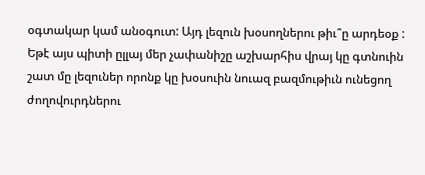օգտակար կամ անօգուտ: Այդ լեզուն խօսողներու թիւ՞ը արդեօք : Եթէ այս պիտի ըլլայ մեր չափանիշը աշխարհիս վրայ կը գտնուին շատ մը լեզուներ որոնք կը խօսուին նուազ բազմութիւն ունեցող ժողովուրդներու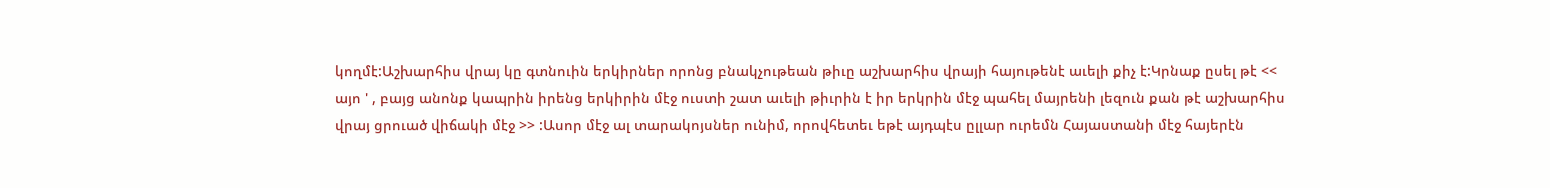կողմէ:Աշխարհիս վրայ կը գտնուին երկիրներ որոնց բնակչութեան թիւը աշխարհիս վրայի հայութենէ աւելի քիչ է:Կրնաք ըսել թէ << այո ' , բայց անոնք կապրին իրենց երկիրին մէջ ուստի շատ աւելի թիւրին է իր երկրին մէջ պահել մայրենի լեզուն քան թէ աշխարհիս վրայ ցրուած վիճակի մէջ >> :Ասոր մէջ ալ տարակոյսներ ունիմ, որովհետեւ եթէ այդպէս ըլլար ուրեմն Հայաստանի մէջ հայերէն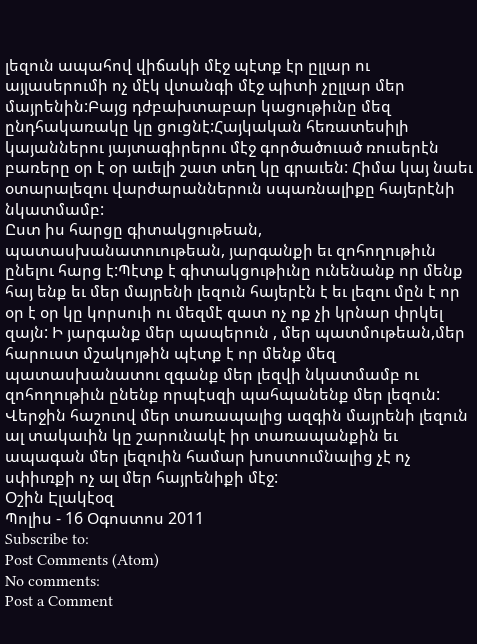լեզուն ապահով վիճակի մէջ պէտք էր ըլլար ու այլասերումի ոչ մէկ վտանգի մէջ պիտի չըլլար մեր մայրենին:Բայց դժբախտաբար կացութիւնը մեզ ընդհակառակը կը ցուցնէ:Հայկական հեռատեսիլի կայաններու յայտագիրերու մէջ գործածուած ռուսերէն բառերը օր է օր աւելի շատ տեղ կը գրաւեն: Հիմա կայ նաեւ օտարալեզու վարժարաններուն սպառնալիքը հայերէնի նկատմամբ:
Ըստ իս հարցը գիտակցութեան, պատասխանատուութեան, յարգանքի եւ զոհողութիւն ընելու հարց է:Պէտք է գիտակցութիւնը ունենանք որ մենք հայ ենք եւ մեր մայրենի լեզուն հայերէն է եւ լեզու մըն է որ օր է օր կը կորսուի ու մեզմէ զատ ոչ ոք չի կրնար փրկել զայն: Ի յարգանք մեր պապերուն , մեր պատմութեան,մեր հարուստ մշակոյթին պէտք է որ մենք մեզ պատասխանատու զգանք մեր լեզվի նկատմամբ ու զոհողութիւն ընենք որպէսզի պահպանենք մեր լեզուն:
Վերջին հաշուով մեր տառապալից ազգին մայրենի լեզուն ալ տակաւին կը շարունակէ իր տառապանքին եւ ապագան մեր լեզուին համար խոստումնալից չէ ոչ սփիւռքի ոչ ալ մեր հայրենիքի մէջ:
Օշին Էլակէօզ
Պոլիս - 16 Օգոստոս 2011
Subscribe to:
Post Comments (Atom)
No comments:
Post a Comment